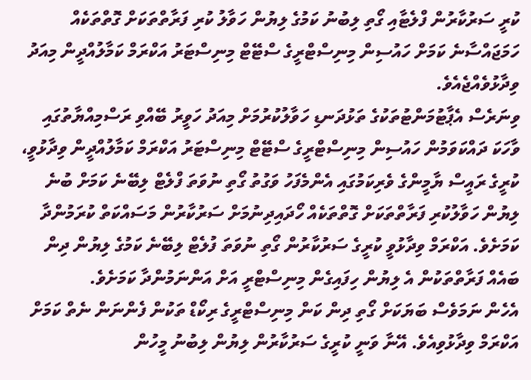ކުރީ ސަރުކާރުން ފްލެޓާއި ގޯތި ލިބުނު ކަމުގެ ލިޔުން ހަވާލު ކުރި ފަރާތްތަކަށް ގޮތްތަކެއް ހަމަޖައްސާނެ ކަމަށް ހައުސިން މިނިސްޓްރީގެ ސްޓޭޓް މިނިސްޓަރު އަކްރަމް ކަމާލުއްދީން މިއަދު ވިދާޅުވެއްޖެއެވެ.
ވިނަރެސް އެޕާޓުމަންޓުތަކުގެ ތަޅުދަނޑި ހަވާލުކުރުމަށް މިއަދު ހަވީރު ބޭއްވި ރަސްމިއްޔާތުގައި ވާހަކަ ދައްކަވަމުން ހައުސިން މިނިސްޓްރީގެ ސްޓޭޓް މިނިސްޓަރު އަކްރަމް ކަމާލުއްދީން ވިދާޅުވީ، ކުރީގެ ރައީސް ޔާމީންގެ ވެރިކަމުގައި އެންމެފަހު ވަގުތު ގޯތި ނުވަތަ ފްލެޓް ލިބޭނެ ކަމަށް ބުނެ ލިޔުން ހަވާލުކުރި ފަރާތްތަކަށް ގޮތްތަކެއް ހޯދައިދިނުމަށް ސަރުކާރުން މަސައްކަތް ކުރަމުންދާ ކަމަށެވެ. އަކްރަމް ވިދާޅުވީ ކުރީގެ ސަރުކާރުން ގޯތި ނުވަތަ ފުލެޓް ލިބޭނެ ކަމުގެ ލިޔުން ދިން ބައެއް ފަރާތްތަކުން އެ ލިޔުން ހިފައިގެން މިނިސްޓްރީ އަށް އަންނަމުންދާ ކަމަށެވެ.
އެހެން ނަމަވެސް ބަޔަކަށް ގޯތި ދިން ކަން މިނިސްޓްރީގެ ރިކޯޑް ތަކުން ފެންނަން ނެތް ކަމަށް އަކްރަމް ވިދާޅުވިއެވެ. އޭނާ ވަނީ ކުރީގެ ސަރުކާރުން ލިޔުން ލިބުނު މީހުން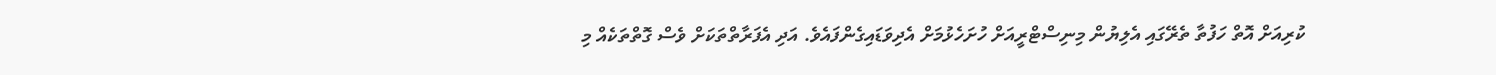ކުރިއަށް އޮތް ހަފުތާ ތެރޭގައި އެލިޔުން މިނިސްޓްރީއަށް ހުށަހެޅުމަށް އެދިވަޑައިގެންފައެވެ. އަދި އެފަރާތްތަކަށް ވެސް ގޮތްތަކެއް މި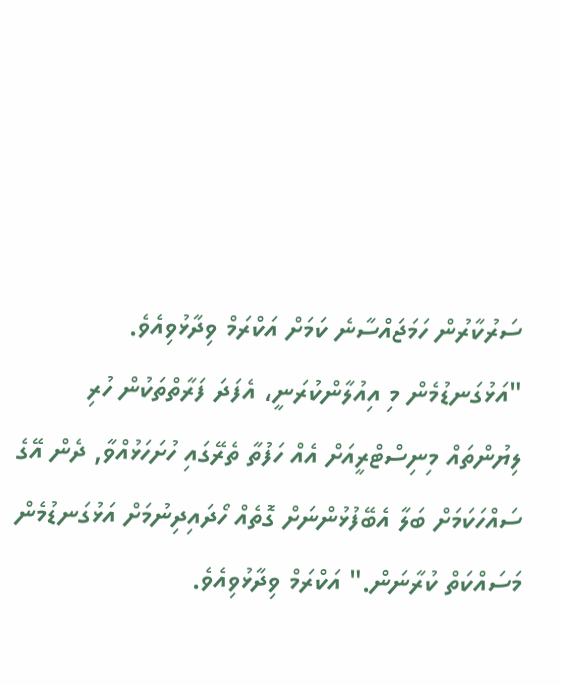ސަރުކާރުން ހަމަޖައްސާނެ ކަމަށް އަކްރަމް ވިދާޅުވިއެވެ.
"އަޅުގަނޑުމެން މި އިއުލާންކުރަނީ، އެފަދަ ފަރާތްތަކުން ހުރި ލިޔުންތައް މިނިސްޓްރީއަށް އެއް ހަފުތާ ތެރޭގައި ހުށަހަޅުއްވާ, ދެން އޭގެ ސައްހަކަމަށް ބަލާ އެބޭފުޅުންނަށް ގޮތެއް ހޯދައިދިނުމަށް އަޅުގަނޑުމެން މަސައްކަތް ކުރާނަން." އަކްރަމް ވިދާޅުވިއެވެ.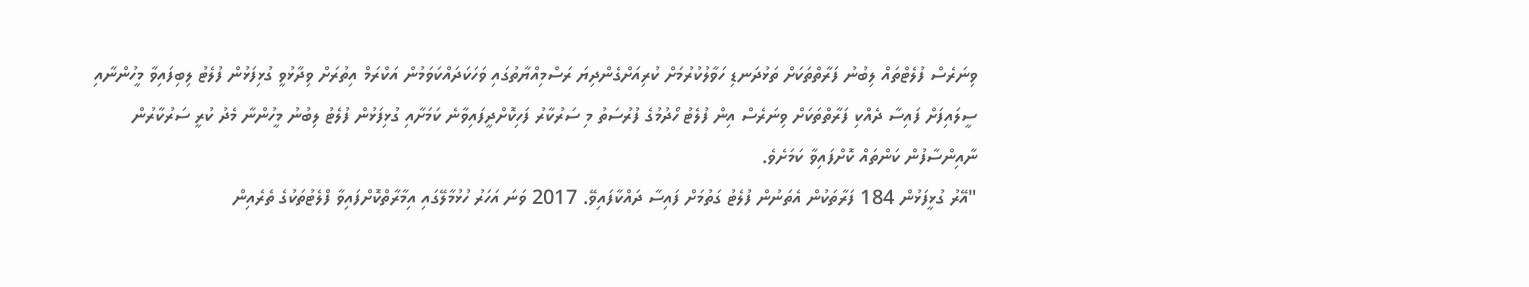ވިނަރެސް ފުލެޓްތައް ލިބުނު ފަރާތްތަކަށް ތަޅުދަނޑި ހަވާލުކުރުމަށް ކުރިއަށްގެންދިޔަ ރަސްމިއްޔާތުގައި ވަހަކަދައްކަވަމުން އަކްރަމް އިތުރަށް ވިދާޅުވީ ގުޅިފަޅުން ފުލެޓު ލިބިފައިވާ މީހުންނާއި ސީލައިފަށް ފައިސާ ދެއްކި ފަރާތްތަކަށް ވިނަރެސް އިން ފުލެޓު ހޯދުމުގެ ފުރުސަތު މި ސަރުކާރު ފަހިކޮށްދީފައިވާނެ ކަމަށާއި ގުޅިފަޅުން ފުލެޓު ލިބުނު މީހުންނާ މެދު ކުރީ ސަރުކާރުން ނާއިންސާފުން ކަންތައް ކޮށްފައިވާ ކަމަށެވެ.
"އޭރު ގުޅީފަޅުން 184 ފަރާތަކުން އެތަނުން ފުލެޓު ގަތުމަށް ފައިސާ ދައްކާފައިވޭ. 2017 ވަނަ އަހަރު ހުޅުމާލޭގައި އިމާރާތްކޮށްފައިވާ ފްލެޓުތަކުގެ ތެރެއިން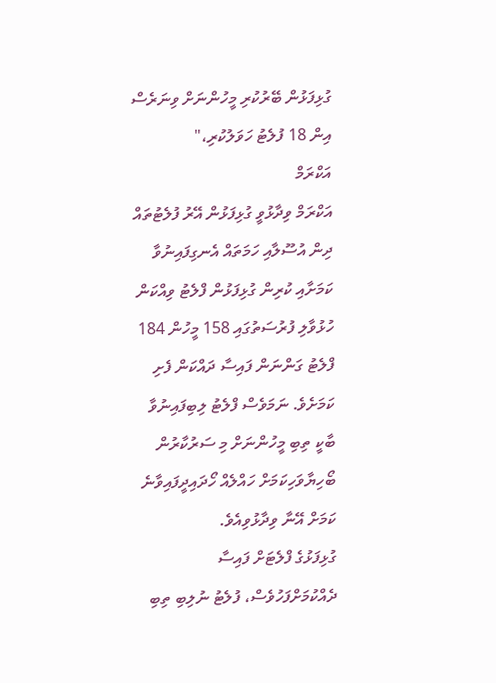ގުޅިފަޅުން ބޭރުކުރި މީހުންނަށް ވިނަރެސް އިން 18 ފުލެޓު ހަވަލުކުރި،"
އަކްރަމް
އަކްރަމް ވިދާޅުވީ ގުޅިފަޅުން އޭރު ފުލެޓުތައް ދިން އުސޫލާއި ހަމަތައް އެނގިފައިނުވާ ކަމަށާއި ކުރިން ގުޅިފަޅުން ފްލެޓު ވިއްކަން ހުޅުވާލި ފުރުސަތުގައި 158 މީހުން 184 ފްލެޓު ގަންނަން ފައިސާ ދައްކަން ފެށި ކަމަށެވެ. ނަމަވެސް ފްލެޓު ލިބިފައިނުވާ ބާކީ ތިބި މީހުންނަށް މި ސަރުކާރުން ބޯހިޔާވަހިކަމަށް ހައްލެއް ހޯދައިދީފައިވާނެ ކަމަށް އޭނާ ވިދާޅުވިއެވެ.
ގުޅިފަޅުގެ ފްލެޓަށް ފައިސާ ދެއްކުމަށްފަހުވެސް، ފުލެޓު ނުލިބި ތިބި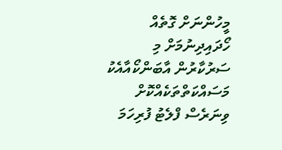މީހުންނަށް ގޮތެއް ހޯދައިދިނުމަށް މި ސަރުކާރުން އާބަންކޯއާއެކު މަސައްކަތްތަކެއްކޮށް ވިނަރެސް ފްލެޓު ފުރިހަމަ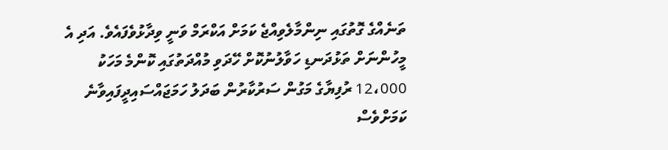ތަނެއްގެ ގޮތުގައި ނިންމާލެވިއްޖެ ކަމަށް އަކްރަމް ވަނީ ވިދާޅުވެފައެވެ. އަދި އެ މީހުންނަށް ތަޅުދަނޑި ހަވާލުނުކޮށް ހޭދަވި މުއްދަތުގައި ކޮންމެ މަހަކު 12،000 ރުފިޔާގެ މަގުން ސަރުކާރުން ބަދަލު ހަމަޖައްސައިދީފައިވާނެ ކަމަށްވެސް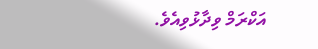އަކްރަމް ވިދާޅުވިއެވެ.